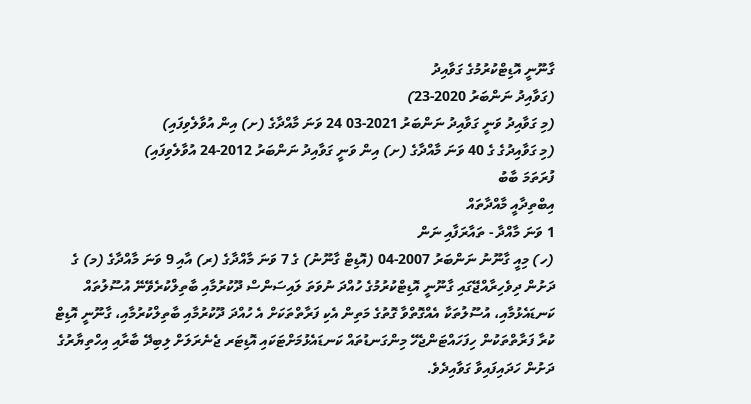ގާނޫނީ އޮޑިޓްކުރުމުގެ ގަވާއިދު
(ގަވާއިދު ނަންބަރު 2020-23)
(މި ގަވާއިދު ވަނީ ގަވާއިދު ނަންބަރު 2021-03 24 ވަނަ މާއްދާގެ (ށ) އިން އުވާލެވިފައި)
(މި ގަވާއިދުގެ ގެ 40 ވަނަ މާއްދާގެ (ށ) އިން ވަނީ ގަވާއިދު ނަންބަރު 2012-24 އުވާލެވިފައި)
ފުރަތަމަ ބާބު
އިބްތިދާއީ މާއްދާތައް
1 ވަނަ މާއްދާ - ތައާރަފާއި ނަން
(ހ) މިއީ ގާނޫނު ނަންބަރު 2007-04 (އޮޑިޓް ގާނޫނު) ގެ 7 ވަނަ މާއްދާގެ (ރ) އާއި 9 ވަނަ މާއްދާގެ (މ) ގެ ދަށުން ދިވެހިރާއްޖޭގައި ގާނޫނީ އޮޑިޓްކުރުމުގެ ހުއްދަ ނުވަތަ ލައިސަންސް ދޫކުރުމާއި ބާތިލްކުރެވޭނޭ އުސޫލުތައް ކަނޑައެޅުމާއި، އުސޫލުތަކާ އެއްގޮތްވާ ގޮތުގެ މަތިން އެކި ފަރާތްތަކަށް އެ ހުއްދަ ދޫކުރުމާއި ބާތިލްކުރުމާއި، ގާނޫނީ އޮޑިޓް ކުރާ ފަރާތްތަކުން ހިފަހައްޓަންޖެހޭ މިންގަނޑުތައް ކަނޑައެޅުމަށްޓަކައި އޮޑިޓަރ ޖެނެރަލަށް ލިބިދޭ ބާރާއި އިހްތިޔާރުގެ ދަށުން ހަދައިފައިވާ ގަވާއިދެވެ.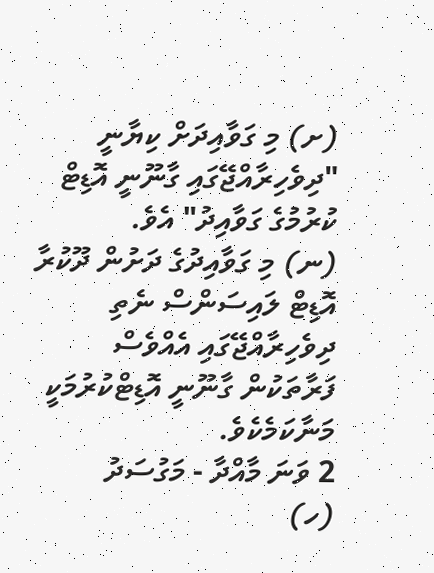(ށ) މި ގަވާއިދަށް ކިޔާނީ "ދިވެހިރާއްޖޭގައި ގާނޫނީ އޮޑިޓް ކުރުމުގެ ގަވާއިދު" އެވެ.
(ނ) މި ގަވާއިދުގެ ދަށުން ދޫކުރާ އޮޑިޓް ލައިސަންސް ނެތި ދިވެހިރާއްޖޭގައި އެއްވެސް ފަރާތަކުން ގާނޫނީ އޮޑިޓްކުރުމަކީ މަނާކަމެކެވެ.
2 ވަނަ މާއްދާ - މަގުސަދު
(ހ)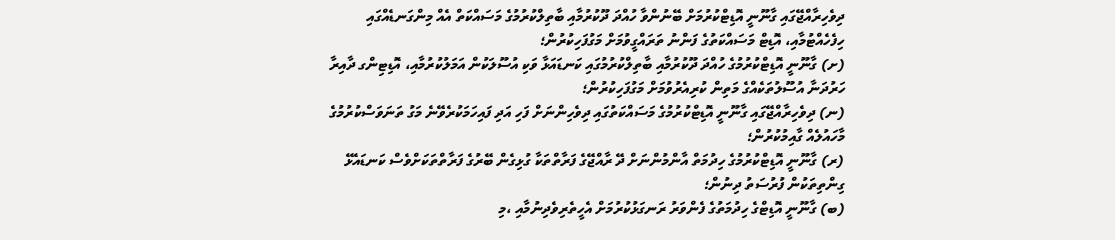ދިވެހިރާއްޖޭގައި ގާނޫނީ އޮޑިޓްކުރުމަށް ބޭނުންވާ ހުއްދަ ދޫކުރުމާއި ބާތިލްކުރުމުގެ މަސައްކަތް އެއް މިންގަނޑެއްގައި ހިފެހެއްޓުމާއި، އޮޑިޓް މަސައްކަތުގެ ފަންނު ތަރައްގީވުމަށް މަގުފަހިކުރުން؛
(ށ) ގާނޫނީ އޮޑިޓްކުރުމުގެ ހުއްދަ ދޫކުރުމާއި ބާތިލްކުރުމުގައި ކަނޑައަޅާ ވަކި އުސޫލަކުން އަމަލުކުރުމާއި، އޮޑިޓިންގ ދާއިރާ ހަރުދަނާ އުސޫލުތަކެއްގެ މަތިން ކުރިއެރުވުމަށް މަގުފަހިކުރުން؛
(ނ) ދިވެހިރާއްޖޭގައި ގާނޫނީ އޮޑިޓްކުރުމުގެ މަސައްކަތުގައި ދިވެހިންނަށް ފަހި އަދި ފައިހަމަކުރެވޭނެ މަގު ތަނަވަސްކުރުމުގެ މާހައުލެއް ގާއިމުކުރުން؛
(ރ) ގާނޫނީ އޮޑިޓްކުރުމުގެ ހިދުމަތް އާންމުންނަށް ދޭ ރާއްޖޭގެ ފަރާތްތަކާ ގުޅިގެން ބޭރުގެ ފަރާތްތަކަށްވެސް ކަނޑައެޅޭ ގިންތިތަކުން ފުރުސަތު ދިނުން؛
(ބ) ގާނޫނީ އޮޑިޓްގެ ހިދުމަތުގެ ފެންވަރު ރަނގަޅުކުރުމަށް އެހީތެރިވެދިނުމާއި ،މި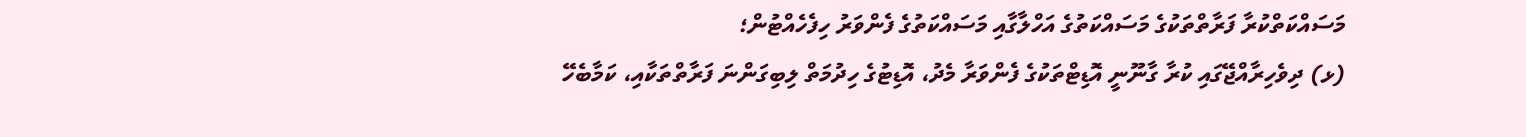މަސައްކަތްކުރާ ފަރާތްތަކުގެ މަސައްކަތުގެ އަހްލާގާއި މަސައްކަތުގެ ފެންވަރު ހިފެހެއްޓުން؛
(ޅ) ދިވެހިރާއްޖޭގައި ކުރާ ގާނޫނީ އޮޑިޓްތަކުގެ ފެންވަރާ މެދު، އޮޑިޓުގެ ހިދުމަތް ލިބިގަންނަ ފަރާތްތަކާއި، ކަމާބެހޭ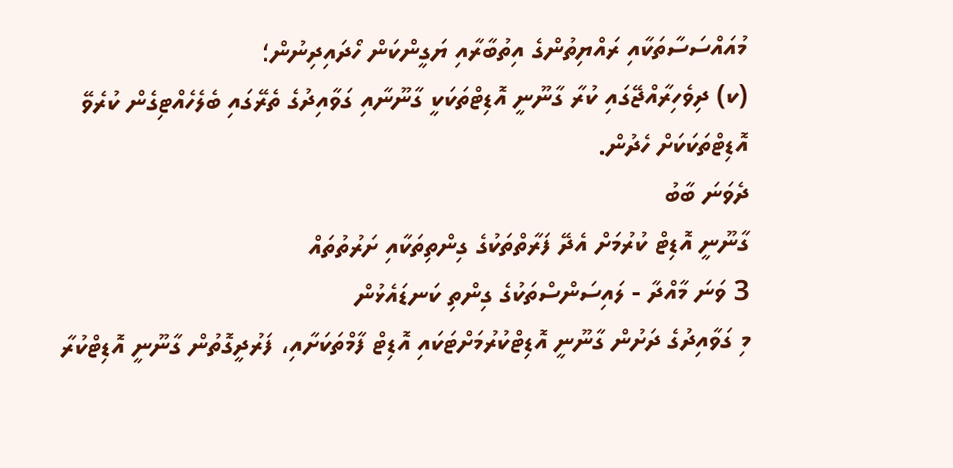މުއައްސަސާތަކާއި ރައްޔިތުންގެ އިތުބާރާއި ޔަގީންކަން ހޯދައިދިނުން؛
(ކ) ދިވެހިރާއްޖޭގައި ކުރާ ގާނޫނީ އޮޑިޓްތަކަކީ ގާނޫނާއި ގަވާއިދުގެ ތެރޭގައި ބެލެހެއްޓިގެން ކުރެވޭ އޮޑިޓްތަކަކަށް ހެދުން.
ދެވަނަ ބާބު
ގާނޫނީ އޮޑިޓް ކުރުމަށް އެދޭ ފަރާތްތަކުގެ ގިންތިތަކާއި ށަރުތުތައް
3 ވަނަ މާއްދާ - ލައިސަންސްތަކުގެ ގިންތި ކަނޑައެޅުން
މި ގަވާއިދުގެ ދަށުން ގާނޫނީ އޮޑިޓްކުރުމަށްޓަކައި އޮޑިޓް ފާމްތަކަށާއި، ފަރުދީގޮތުން ގާނޫނީ އޮޑިޓްކުރާ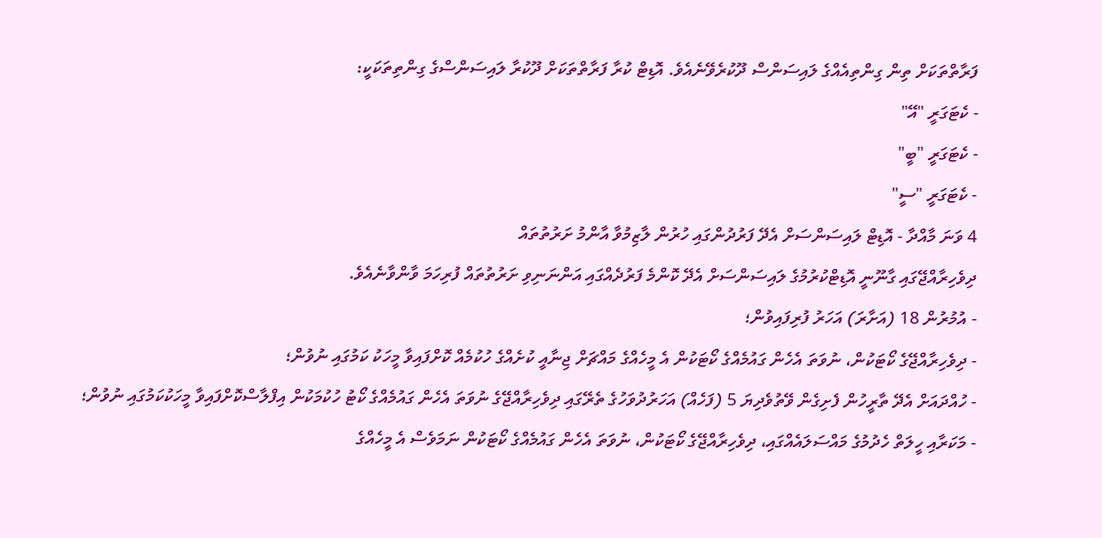ފަރާތްތަކަށް ތިން ގިންތިއެއްގެ ލައިސަންސް ދޫކުރެވޭނެއެވެ. އޮޑިޓް ކުރާ ފަރާތްތަކަށް ދޫކުރާ ލައިސަންސްގެ ގިންތިތަކަކީ:
- ކެޓަގަރީ "އޭ"
- ކެޓަގަރީ "ބީ"
- ކެޓަގަރީ "ސީ"
4 ވަނަ މާއްދާ - އޮޑިޓް ލައިސަންސަށް އެދޭ ފަރުދުންގައި ހުރުން ލާޒިމުވާ އާންމު ށަރުތުތައް
ދިވެހިރާއްޖޭގައި ގާނޫނީ އޮޑިޓްކުރުމުގެ ލައިސަންސަށް އެދޭ ކޮންމެ ފަރުދެއްގައި އަންނަނިވި ށަރުތުތައް ފުރިހަމަ ވާންވާނެއެވެ.
- އުމުރުން 18 (އަށާރަ) އަހަރު ފުރިފައިވުން؛
- ދިވެހިރާއްޖޭގެ ކޯޓަކުން، ނުވަތަ އެހެން ގައުމެއްގެ ކޯޓަކުން އެ މީހެއްގެ މައްޗަށް ޖިނާއީ ކުށެއްގެ ހުކުމެއް ކޮށްފައިވާ މީހަކު ކަމުގައި ނުވުން؛
- ހުއްދައަށް އެދޭ ތާރީހުން ފެށިގެން ވޭތުވެދިޔަ 5 (ފަހެއް) އަހަރުދުވަހުގެ ތެރޭގައި ދިވެހިރާއްޖޭގެ ނުވަތަ އެހެން ގައުމެއްގެ ކޯޓު ހުކުމަކުން އިފްލާސްކޮށްފައިވާ މީހަކުކަމުގައި ނުވުން؛
- މަކަރާއި ހީލަތް ހެދުމުގެ މައްސަލައެއްގައި، ދިވެހިރާއްޖޭގެ ކޯޓަކުން، ނުވަތަ އެހެން ގައުމެއްގެ ކޯޓަކުން ނަމަވެސް އެ މީހެއްގެ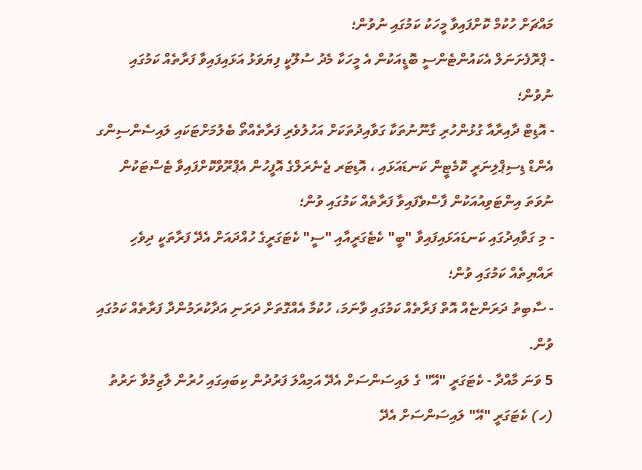މައްޗަށް ހުކުމް ކޮށްފައިވާ މީހަކު ކަމުގައި ނުވުން؛
- ޕްރޮފެށަނަލް އެކައުންޓެންސީ ބޮޑީއަކުން އެ މީހަކާ މެދު ސުލޫކީ ފިޔަވަޅު އަޅައިފައިވާ ފަރާތެއް ކަމުގައި ނުވުން؛
- އޮޑިޓް ދާއިރާއާ ގުޅުންހުރި ގާނޫނުތަކާ ގަވާއިދުތަކަށް އަހުލުވެރި ފަރާތެއްތޯ ބެލުމަށްޓަކައި ލައިސެންސިންގ އެންޑް ޑިސިޕްލިނަރީ ކޮމެޓީން ކަނޑައަޅައި ، އޮޑިޓަރ ޖެނެރަލްގެ އޮފީހުން އެޕްރޫވްކޮށްފައިވާ ޓެސްޓަކުން ނުވަތަ އިންޓަވިއުއަކުން ފާސްވެފައިވާ ފަރާތެއް ކަމުގައި ވުން؛
- މި ގަވާއިދުގައި ކަނޑައަޅައިފައިވާ "ބީ" ކެޓެގަރީއާއި "ސީ" ކެޓަގަރީގެ ހުއްދައަށް އެދޭ ފަރާތަކީ ދިވެހި ރައްޔިތެއް ކަމުގައި ވުން؛
- ސާބިތު ދަރަންޏެއް އޮތް ފަރާތެއް ކަމުގައި ވާނަމަ، ހުކުމާ އެއްގޮތަށް ދަރަނި އަދާކުރަމުންދާ ފަރާތެއް ކަމުގައި ވުން.
5 ވަނަ މާއްދާ - ކެޓަގަރީ "އޭ" ގެ ލައިސަންސަށް އެދޭ އަމިއްލަ ފަރުދުން ކިބައިގައި ހުރުން ލާޒިމުވާ ށަރުތު
(ހ) ކެޓަގަރީ "އޭ" ލައިސަންސަށް އެދޭ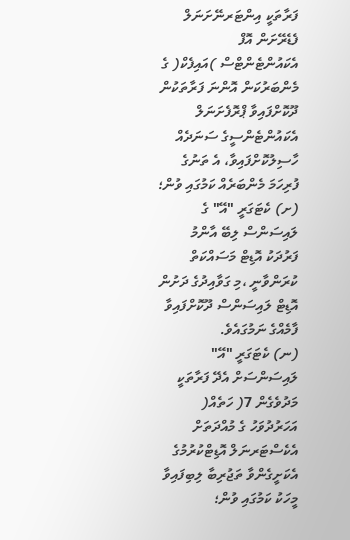ފަރާތަކީ އިންޓަރނޭށަނަލް ފެޑެރޭށަން އޮފް އެކައުންޓެންޓްސް )އައިފެކް( ގެ މެންބަރުކަން އޮންނަ ފަރާތަކުން ދޫކޮށްފައިވާ ޕްރޮފެށަނަލް އެކައުންޓެންސީގެ ސަނަދެއް ހާސިލުކޮށްފައިވާ، އެ ތަނުގެ ފުރިހަމަ މެންބަރެއް ކަމުގައި ވުން؛
(ށ) ކެޓަގަރީ "އޭ" ގެ ލައިސަންސް ލިބޭ އާންމު ފަރުދަކު އޮޑިޓް މަސައްކަތް ކުރަންވާނީ ،މި ގަވާއިދުގެ ދަށުން އޮޑިޓް ލައިސަންސް ދޫކޮށްފައިވާ ފާމެއްގެ ނަމުގައެވެ.
(ނ) ކެޓަގަރީ "އޭ" ލައިސަންސަށް އެދޭ ފަރާތަކީ މަދުވެގެން 7( ހަތެއް( އަހަރުދުވަހު ގެ މުއްދަތަށް އެކެސްޓަރނަލް އޮޑިޓްކުރުމުގެ އެކަށީގެންވާ ތަޖުރިބާ ލިބިފައިވާ މީހަކު ކަމުގައި ވުން؛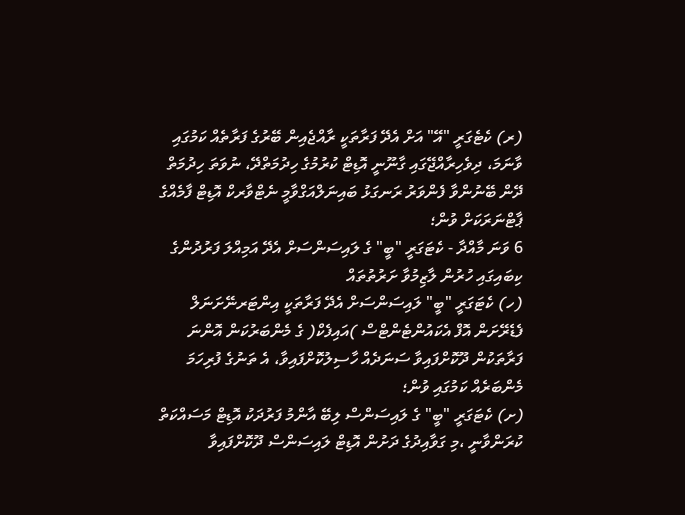(ރ) ކެޓެގަރީ "އޭ" އަށް އެދޭ ފަރާތަކީ ރާއްޖެއިން ބޭރުގެ ފަރާތެއް ކަމުގައި ވާނަމަ، ދިވެހިރާއްޖޭގައި ގާނޫނީ އޮޑިޓް ކުރުމުގެ ހިދުމަތްދޭ، ނުވަތަ ހިދުމަތް ދޭން ބޭނުންވާ ފެންވަރު ރަނގަޅު ބައިނަލްއަގްވާމީ ނެޓްވާރކް އޮޑިޓް ފާމެއްގެ ޕާޓްނަރަކަށް ވުން؛
6 ވަނަ މާއްދާ - ކެޓަގަރީ "ބީ" ގެ ލައިސަންސަށް އެދޭ އަމިއްލަ ފަރުދުންގެ ކިބައިގައި ހުރުން ލާޒިމުވާ ށަރުތުތައް
(ހ) ކެޓަގަރީ "ބީ" ލައިސަންސަށް އެދޭ ފަރާތަކީ އިންޓަރނޭށަނަލް ފެޑެރޭށަން އޮފް އެކައުންޓެންޓްސް )އައިފެކް( ގެ މެންބަރުކަން އޮންނަ ފަރާތަކުން ދޫކޮށްފައިވާ ސަނަދެއް ހާސިލުކޮށްފައިވާ، އެ ތަނުގެ ފުރިހަމަ މެންބަރެއް ކަމުގައި ވުން؛
(ށ) ކެޓަގަރީ "ބީ" ގެ ލައިސަންސް ލިބޭ އާންމު ފަރުދަކު އޮޑިޓް މަސައްކަތް ކުރަންވާނީ ،މި ގަވާއިދުގެ ދަށުން އޮޑިޓް ލައިސަންސް ދޫކޮށްފައިވާ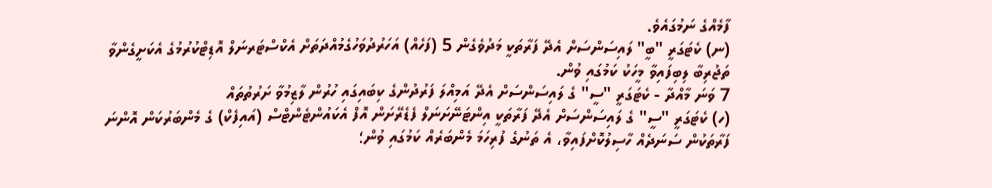ފާމެއްގެ ނަމުގައެވެ.
(ނ) ކެޓަގަރީ "ބީ" ލައިސަންސަށް އެދޭ ފަރާތަކީ މަދުވެގެން 5 (ފަހެއް) އަހަރުދުވަހުގެމުއްދަތަށް އެކްސްޓަރނަލް އޮޑިޓްކުރުމުގެ އެކަށީގެންވާ ތަޖުރިބާ ލިބިފައިވާ މީހަކު ކަމުގައި ވުން.
7 ވަނަ މާއްދާ - ކެޓަގަރީ "ސީ" ގެ ލައިސަންސަށް އެދޭ އަމިއްލަ ފަރުދުންގެ ކިބައިގައި ހުރުން ލާޒިމުވާ ށަރުތުތައް
(ހ) ކެޓަގަރީ "ސީ" ގެ ލައިސަންސަށް އެދޭ ފަރާތަކީ އިންޓަނޭށަނަލް ފެޑެރޭށަން އޮފް އެކައުންޓެންޓްސް (އައިފެކް) ގެ މެންބަރުކަން އޮންނަ ފަރާތަކުން ސަނަދެއް ހާސިލުކޮށްފައިވާ، އެ ތަނުގެ ފުރިހަމަ މެންބަރެއް ކަމުގައި ވުން؛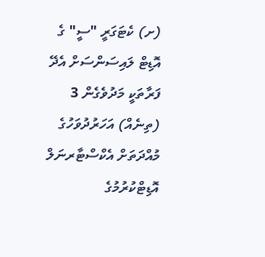(ށ) ކެޓަގަރީ "ސީ" ގެ އޮޑިޓް ލައިސަންސަށް އެދޭ ފަރާތަކީ މަދުވެގެން 3 (ތިނެއް) އަހަރުދުވަހުގެ މުއްދަތަށް އެކްސްޓާރނަލް އޮޑިޓްކުރުމުގެ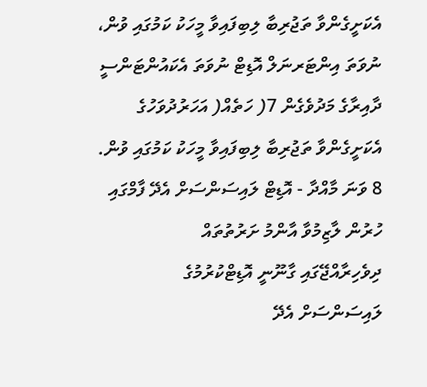އެކަށީގެންވާ ތަޖުރިބާ ލިބިފައިވާ މީހަކު ކަމުގައި ވުން، ނުވަތަ އިންޓަރނަލް އޮޑިޓް ނުވަތަ އެކައުންޓަންސީ ދާއިރާގެ މަދުވެގެން 7( ހަތެއް( އަހަރުދުވަހުގެ އެކަށީގެންވާ ތަޖުރިބާ ލިބިފައިވާ މީހަކު ކަމުގައި ވުން.
8 ވަނަ މާއްދާ - އޮޑިޓް ލައިސަންސަށް އެދޭ ފާމްގައި ހުރުން ލާޒިމުވާ އާންމު ށަރުތުތައް
ދިވެހިރާއްޖޭގައި ގާނޫނީ އޮޑިޓްކުރުމުގެ ލައިސަންސަށް އެދޭ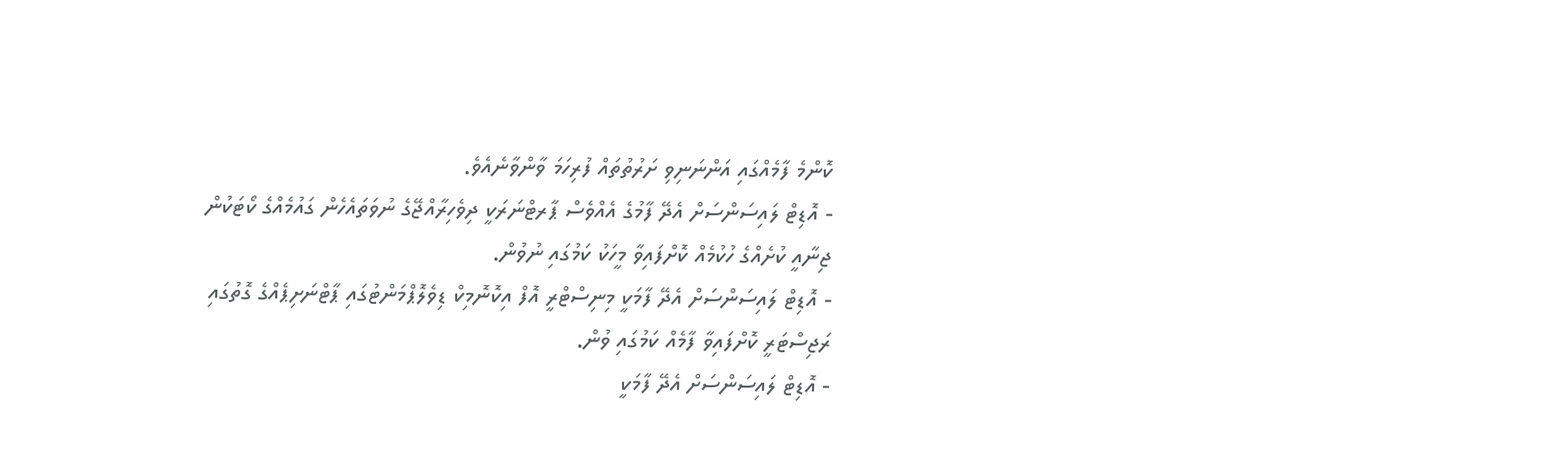ކޮންމެ ފާމެއްގައި އަންނަނިވި ށަރުތުތައް ފުރިހަމަ ވާންވާނެއެވެ.
- އޮޑިޓް ލައިސަންސަށް އެދޭ ފާމުގެ އެއްވެސް ޕާރޓްނަރަކީ ދިވެހިރާއްޖޭގެ ނުވަތައެހެން ގައުމެއްގެ ކޯޓަކުން ޖިނާއީ ކުށެއްގެ ހުކުމެއް ކޮށްފައިވާ މީހަކު ކަމުގައި ނުވުން.
- އޮޑިޓް ލައިސަންސަށް އެދޭ ފާމަކީ މިނިސްޓްރީ އޮފް އިކޮނޮމިކް ޑިވެލޮޕްމަންޓުގައި ޕާޓްނަށިޕެއްގެ ގޮތުގައި ރަޖިސްޓަރީ ކޮށްފައިވާ ފާމެއް ކަމުގައި ވުން.
- އޮޑިޓް ލައިސަންސަށް އެދޭ ފާމަކީ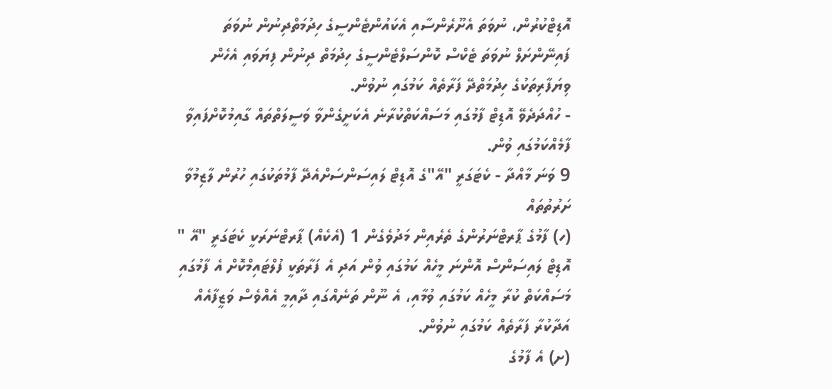އޮޑިޓްކުރުން، ނުވަތަ އެށޫރެންސާއި އެކައުންޓެންސީގެ ހިދުމަތްދިނުން ނުވަތަ ފައިނޭންށަލް ނުވަތަ ޓެކްސް ކޮންސަލްޓެންސީގެ ހިދުމަތް ދިނުން ފިޔަވައި އެހެން ވިޔަފާރިތަކުގެ ހިދުމަތްދޭ ފަރާތެއް ކަމުގައި ނުވުން.
- ހުއްދަދެވޭ އޮޑިޓް ފާމުގައި މަސައްކަތްކުރާނެ އެކަށީގެންވާ ވަސީލަތްތައް ގާއިމުކޮށްފައިވާ ފާމެއްކަމުގައި ވުން.
9 ވަނަ މާއްދާ - ކެޓަގަރީ "އޭ"ގެ އޮޑިޓް ލައިސަންސަށްއެދޭ ފާމުތަކުގައި ހުރުން ލާޒިމުވާ ށަރުތުތައް
(ހ) ފާމުގެ ޕާރޓްނަރުންގެ ތެރެއިން މަދުވެގެން 1 (އެކެއް) ޕާރޓްނަރަކީ ކެޓަގަރީ "އޭ " އޮޑިޓް ލައިސަންސް އޮންނަ މީހެއް ކަމުގައި ވުން އަދި އެ ފަރާތަކީ ފުލްޓައިމްކޮށް އެ ފާމުގައި މަސައްކަތް ކުރާ މީހެއް ކަމުގައި ވުމާއި، އެ ނޫން ތަނެއްގައި ދާއިމީ އެއްވެސް ވަޒީފާއެއް އަދާކުރާ ފަރާތެއް ކަމުގައި ނުވުން.
(ށ) އެ ފާމުގެ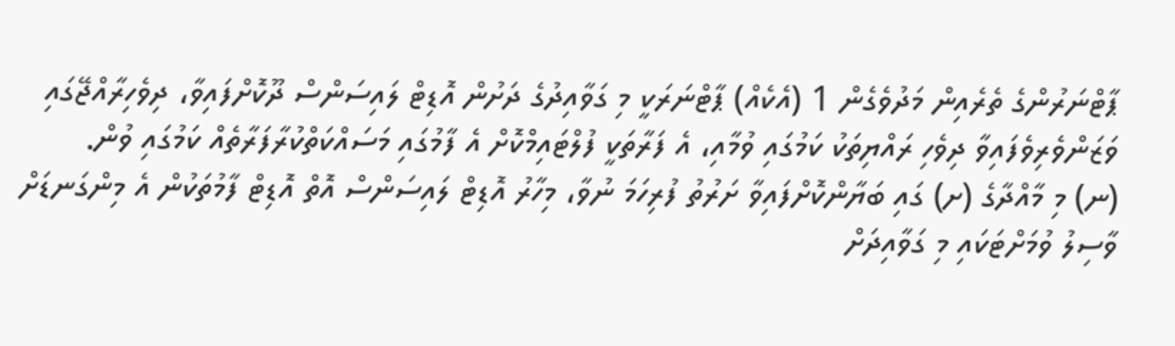ޕާޓްނަރުންގެ ތެރެއިން މަދުވެގެން 1 (އެކެއް) ޕާޓްނަރަކީ މި ގަވާއިދުގެ ދަށުން އޮޑިޓް ލައިސަންސް ދޫކޮށްފައިވާ، ދިވެހިރާއްޖޭގައި ވަޒަންވެރިވެފައިވާ ދިވެހި ރައްޔިތަކު ކަމުގައި ވުމާއި، އެ ފަރާތަކީ ފުލްޓައިމްކޮށް އެ ފާމުގައި މަސައްކަތްކުރާފަރާތެއް ކަމުގައި ވުން.
(ނ) މި މާއްދާގެ (ށ) ގައި ބަޔާންކޮށްފައިވާ ށަރުތު ފުރިހަމަ ނުވާ، މިހާރު އޮޑިޓް ލައިސަންސް އޮތް އޮޑިޓް ފާމުތަކުން އެ މިންގަނޑަށް ވާސިލު ވުމަށްޓަކައި މި ގަވާއިދަށް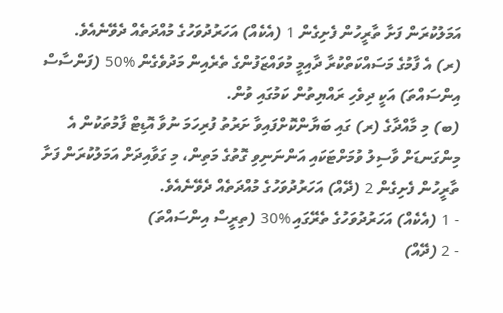އަމަލުކުރަން ފަށާ ތާރީހުން ފެށިގެން 1 (އެކެއް) އަހަރުދުވަހުގެ މުއްދަތެއް ދެވޭނެއެވެ.
(ރ) އެ ފާމުގެ މަސައްކަތްކުރާ ދާއިމީ މުވައްޒަފުންގެ ތެރެއިން މަދުވެގެން %50 (ފަންސާސް އިންސައްތަ) އަކީ ދިވެހި ރައްޔިތުން ކަމުގައި ވުން.
(ބ) މި މާއްދާގެ (ރ) ގައި ބަޔާންކޮށްފައިވާ ށަރުތު ފުރިހަމަ ނުވާ އޮޑިޓް ފާމުތަކުން އެ މިންގަނޑަށް ވާސިލު ވުމަށްޓަކައި އަންނަނިވި ގޮތުގެ މަތިން، މި ގަވާއިދަށް އަމަލުކުރަން ފަށާ ތާރީހުން ފެށިގެން 2 (ދޭއް) އަހަރުދުވަހުގެ މުއްދަތެއް ދެވޭނެއެވެ.
- 1 (އެކެއް) އަހަރުދުވަހުގެ ތެރޭގައި %30 (ތިރީސް އިންސައްތަ)
- 2 (ދޭއް)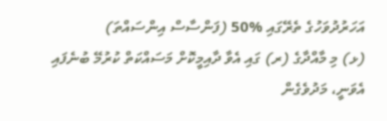އަހަރުދުވަހުގެ ތެރޭގައި %50 (ފަންސާސް އިންސައްތަ)
(ޅ) މި މާއްދާގެ (ރ) ގައި އެވާ ދާއިމީކޮށް މަސައްކަތް ކުރުމޭ ބުނެފައި އެވަނީ، މަދުވެގެން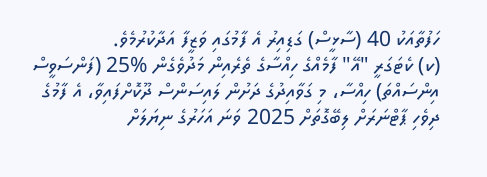ހަފުތާއަކު 40 (ސާޅީސް) ގަޑިއިރު އެ ފާމުގައި ވަޒީފާ އަދާކުރުމެވެ.
(ކ) ކެޓަގަރީ "އޭ" ފާމެއްގެ ހިއްސާގެ ތެރެއިން މަދުވެގެން %25 (ފަންސަވީސް އިންސައްތަ) ހިއްސާ، މި ގަވާއިދުގެ ދަށުން ލައިސަންސް ދޫކޮށްފައިވާ، އެ ފާމުގެ ދިވެހި ޕާޓްނަރަށް ލިބޭގޮތަށް 2025 ވަނަ އަހަރުގެ ނިޔަލަށް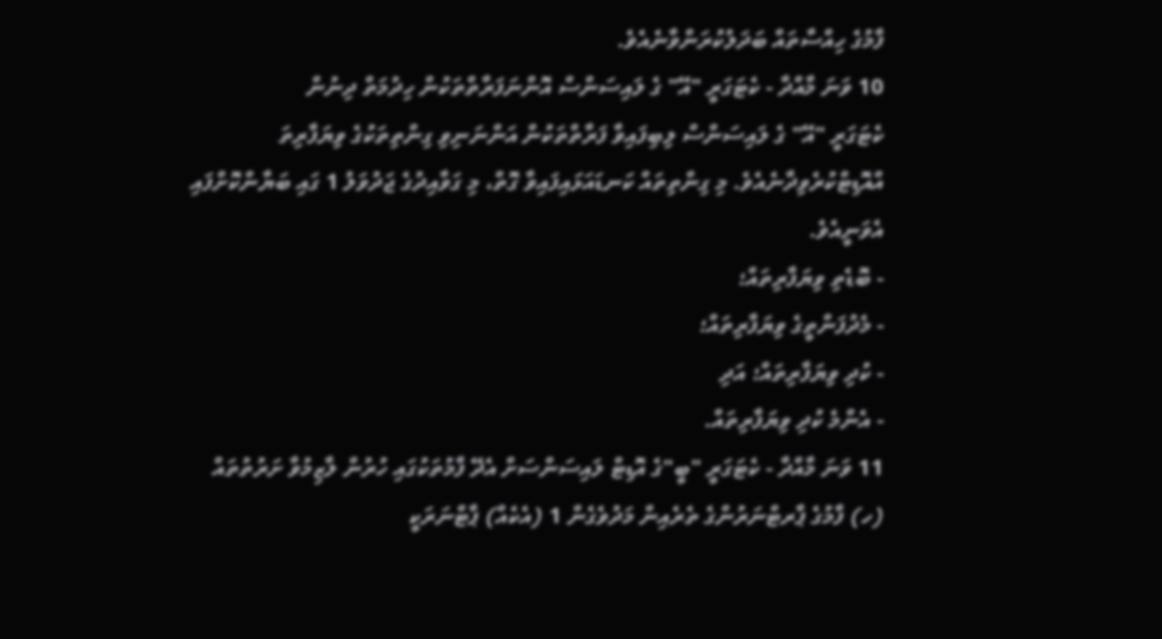ފާމުގެ ހިއްސާތައް ބަދަލުކުރަންވާނެއެވެ.
10 ވަނަ މާއްދާ - ކެޓަގަރީ "އޭ" ގެ ލައިސަންސް އޮންނަފަރާތްތަކުން ހިދުމަތް ދިނުން
ކެޓަގަރީ "އޭ" ގެ ލައިސަންސް ލިބިފައިވާ ފަރާތްތަކުން އަންނަނިވި ގިންތިތަކުގެ ވިޔަފާރިތަ އްއޮޑިޓްކުރެވިދާނެއެވެ. މި ގިންތިތައް ކަނޑައަޅައިފައިވާ ގޮތް، މި ގަވާއިދުގެ ޖަދުވަލު 1 ގައި ބަޔާންކޮށްފައި އެވަނީއެވެ.
- ބޮޑެތި ވިޔަފާރިތައް؛
- މެދުފަންތީގެ ވިޔަފާރިތައް؛
- ކުދި ވިޔަފާރިތައް؛ އަދި
- އެންމެ ކުދި ވިޔަފާރިތައް.
11 ވަނަ މާއްދާ - ކެޓަގަރީ "ބީ"ގެ އޮޑިޓް ލައިސަންސަށް އެދޭ ފާމުތަކުގައި ހުރުން ލާޒިމުވާ ށަރުތުތައް
(ހ) ފާމުގެ ޕާރޓްނަރުންގެ ތެރެއިން މަދުވެގެން 1 (އެކެއް) ޕާޓްނަރަކީ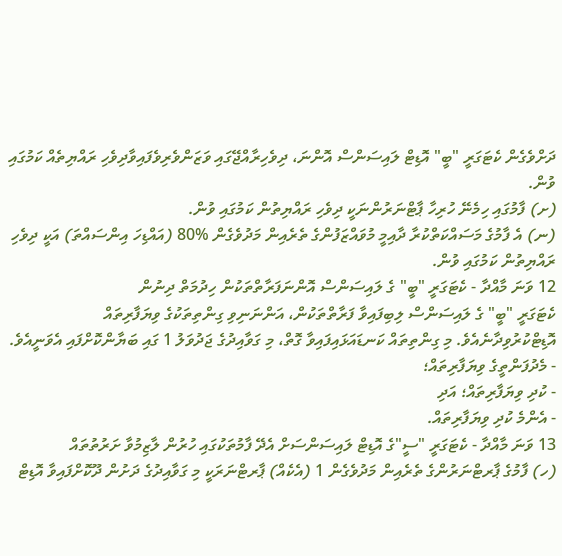ދަށްވެގެން ކެޓަގަރީ "ބީ" އޮޑިޓް ލައިސަންސް އޮންނަ، ދިވެހިރާއްޖޭގައި ވަޒަންވެރިވެފައިވާދިވެހި ރައްޔިތެއް ކަމުގައި ވުން.
(ށ) ފާމުގައި ހިމެނޭ ހުރިހާ ޕާޓްނަރުންނަކީ ދިވެހި ރައްޔިތުން ކަމުގައި ވުން.
(ނ) އެ ފާމުގެ މަސައްކަތްކުރާ ދާއިމީ މުވައްޒަފުންގެ ތެރެއިން މަދުވެގެން %80 (އައްޑިހަ އިންސައްތަ) އަކީ ދިވެހި ރައްޔިތުން ކަމުގައި ވުން.
12 ވަނަ މާއްދާ - ކެޓަގަރީ "ބީ" ގެ ލައިސަންސް އޮންނަފަރާތްތަކުން ހިދުމަތް ދިނުން
ކެޓަގަރީ "ބީ" ގެ ލައިސަންސް ލިބިފައިވާ ފަރާތްތަކުން، އަންނަނިވި ގިންތިތަކުގެ ވިޔަފާރިތައް އޮޑިޓްކުރުވިދާނެއެވެ. މި ގިންތިތައް ކަނޑައަޅައިފައިވާ ގޮތް، މި ގަވާއިދުގެ ޖަދުވަލު 1 ގައި ބަޔާންކޮށްފައި އެވަނީއެވެ.
- މެދުފަންތީގެ ވިޔަފާރިތައް؛
- ކުދި ވިޔަފާރިތައް؛ އަދި
- އެންމެ ކުދި ވިޔަފާރިތައް.
13 ވަނަ މާއްދާ - ކެޓަގަރީ "ސީ"ގެ އޮޑިޓް ލައިސަންސަށް އެދޭ ފާމުތަކުގައި ހުރުން ލާޒިމުވާ ށަރުތުތައް
(ހ) ފާމުގެ ޕާރޓްނަރުންގެ ތެރެއިން މަދުވެގެން 1 (އެކެއް) ޕާރޓްނަރަކީ މި ގަވާއިދުގެ ދަށުން ދޫކޮށްފައިވާ އޮޑިޓް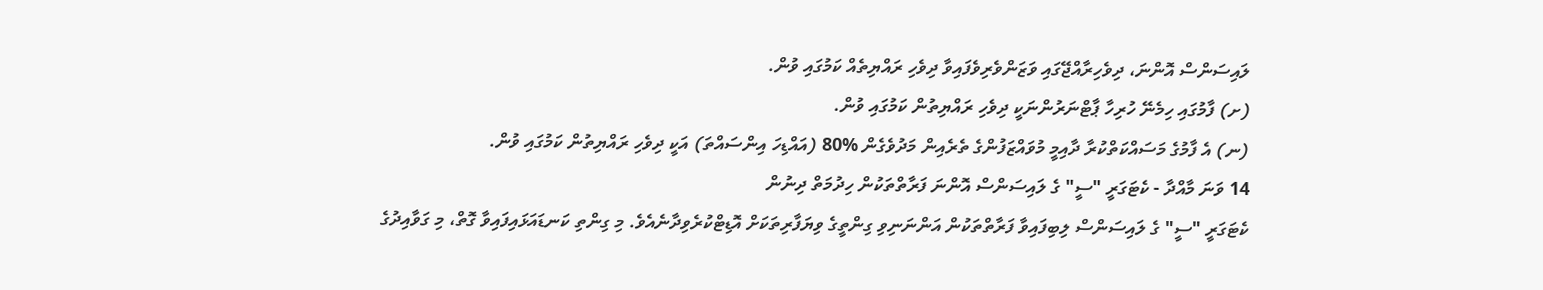ލައިސަންސް އޮންނަ، ދިވެހިރާއްޖޭގައި ވަޒަންވެރިވެފައިވާ ދިވެހި ރައްޔިތެއް ކަމުގައި ވުން.
(ށ) ފާމުގައި ހިމެނޭ ހުރިހާ ޕާޓްނަރުންނަކީ ދިވެހި ރައްޔިތުން ކަމުގައި ވުން.
(ނ) އެ ފާމުގެ މަސައްކަތްކުރާ ދާއިމީ މުވައްޒަފުންގެ ތެރެއިން މަދުވެގެން %80 (އައްޑިހަ އިންސައްތަ) އަކީ ދިވެހި ރައްޔިތުން ކަމުގައި ވުން.
14 ވަނަ މާއްދާ - ކެޓަގަރީ "ސީ" ގެ ލައިސަންސް އޮންނަ ފަރާތްތަކުން ހިދުމަތް ދިނުން
ކެޓަގަރީ "ސީ" ގެ ލައިސަންސް ލިބިފައިވާ ފަރާތްތަކުން އަންނަނިވި ގިންތީގެ ވިޔަފާރިތަކަށް އޮޑިޓްކުރެވިދާނެއެވެ. މި ގިންތި ކަނޑައަޅައިފައިވާ ގޮތް، މި ގަވާއިދުގެ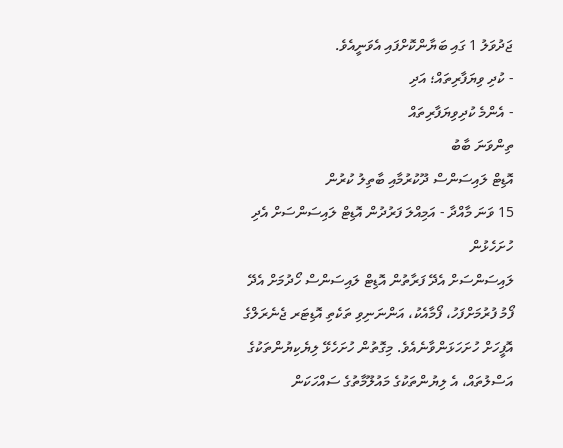ޖަދުވަލު 1 ގައި ބަޔާންކޮށްފައި އެވަނީއެވެ.
- ކުދި ވިޔަފާރިތައް؛ އަދި
- އެންމެ ކުދިވިޔަފާރިތައް
ތިންވަނަ ބާބު
އޮޑިޓް ލައިސަންސް ދޫކުރުމާއި ބާތިލު ކުރުން
15 ވަނަ މާއްދާ - އަމިއްލަ ފަރުދުން އޮޑިޓް ލައިސަންސަށް އެދި ހުށަހެޅުން
ލައިސަންސަށް އެދޭ ފަރާތުން އޮޑިޓް ލައިސަންސް ހޯދުމަށް އެދޭ ފޯމު ފުރުމަށްފަހު، ފޯމާއެކު، އަންނަނިވި ތަކެތި އޮޑިޓަރ ޖެނެރަލްގެ އޮފީހަށް ހުށަހަޅަންވާނެއެވެ. މިގޮތުން ހުށަހެޅޭ ލިޔެކިޔުންތަކުގެ އަސްލުތައް، އެ ލިޔުންތަކުގެ މައުލޫމާތުގެ ސައްހަކަން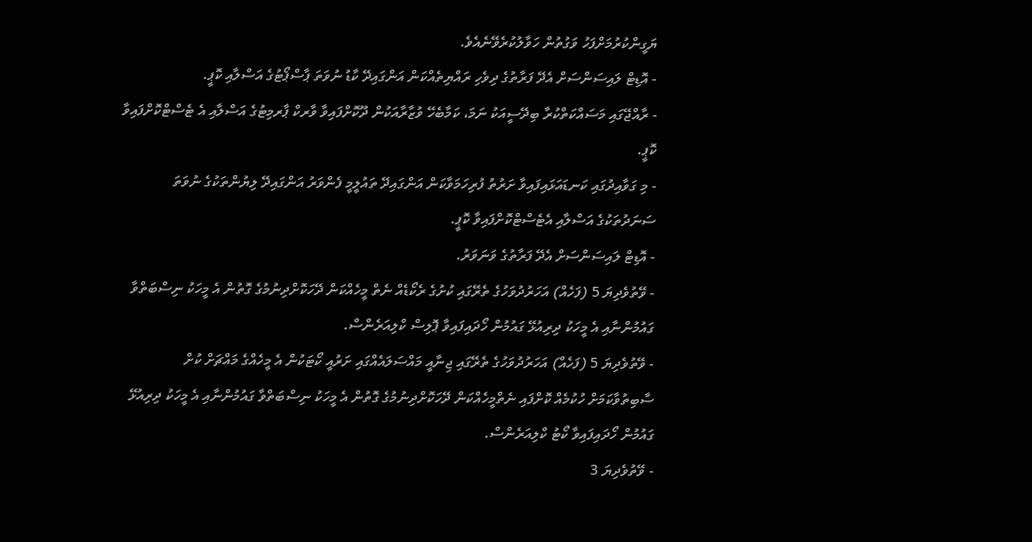ޔަގީންކުރުމަށްފަހު ވަގުތުން ހަވާލުކުރެވޭނެއެވެ.
- އޮޑިޓް ލައިސަންސަށް އެދޭ ފަރާތުގެ ދިވެހި ރައްޔިތެއްކަން އަންގައިދޭ ކާޑު ނުވަތަ ޕާސްޕޯޓުގެ އަސްލާއި ކޮޕީ.
- ރާއްޖޭގައި މަސައްކަތްކުރާ ބިދޭސީއަކު ނަމަ، ކަމާބެހޭ ވުޒާރާއަކުން ދޫކޮށްފައިވާ ވާރކް ޕާރމިޓުގެ އަސްލާއި އެ ޓެސްޓްކޮށްފައިވާ ކޮޕީ.
- މި ގަވާއިދުގައި ކަނޑައަޅައިފައިވާ ށަރުތު ފުރިހަމަވާކަން އަންގައިދޭ ތައުލީމީ ފެންވަރު އަންގައިދޭ ލިޔުންތަކުގެ ނުވަތަ ސަނަދުތަކުގެ އަސްލާއި އެޓެސްޓްކޮށްފައިވާ ކޮޕީ.
- އޮޑިޓް ލައިސަންސަށް އެދޭ ފަރާތުގެ ވަނަވަރު.
- ވޭތުވެދިޔަ 5 (ފަހެއް) އަހަރުދުވަހުގެ ތެރޭގައި ކުށުގެ ރެކޯޑެއް ނެތް މީހެއްކަން ދޭހަކޮށްދިނުމުގެ ގޮތުން އެ މީހަކު ނިސްބަތްވާ ގައުމުންނާއި އެ މީހަކު ދިރިއުޅޭ ގައުމުން ހޯދައިފައިވާ ޕޮލިސް ކްލިއަރެންސް.
- ވޭތުވެދިޔަ 5 (ފަހެއް) އަހަރުދުވަހުގެ ތެރޭގައި ޖިނާއީ މައްސަލައެއްގައި ށަރުއީ ކޯޓަކުން އެ މީހެއްގެ މައްޗަށް ކުށް ސާބިތުވާކަމަށް ހުކުމެއް ކޮށްފައި ނެތްމީހެއްކަން ދޭހަކޮށްދިނުމުގެ ގޮތުން އެ މީހަކު ނިސްބަތްވާ ގައުމުންނާއި އެ މީހަކު ދިރިއުޅޭ ގައުމުން ހޯދައިފައިވާ ކޯޓު ކްލިއަރެންސް.
- ވޭތުވެދިޔަ 3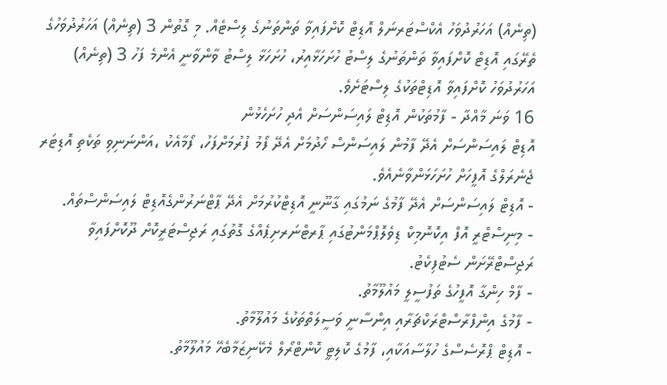(ތިނެއް) އަހަރުދުވަހު އެކްސްޓަރނަލް އޮޑިޓް ކޮށްފައިވާ ތަންތަނުގެ ލިސްޓެއް. މި ގޮތުން 3 (ތިނެއް) އަހަރުދުވަހުގެ ތެރޭގައި އޮޑިޓް ކޮށްފައިވާ ތަންތަނުގެ ލިސްޓު ހުށަހަޅާއިރު، ހުށަހަޅާ ލިސްޓު ވާންވާނީ އެންމެ ފަހު 3 (ތިނެއް) އަހަރުދުވަހު ކޮށްފައިވާ އޮޑިޓްތަކުގެ ލިސްޓަށެވެ.
16 ވަނަ މާއްދާ - ފާމުތަކުން އޮޑިޓް ލައިސަންސަށް އެދި ހުށަހެޅުން
އޮޑިޓް ލައިސަންސަށް އެދޭ ފާމުން ލައިސަންސް ހޯދުމަށް އެދޭ ފޯމު ފުރުމަށްފަހު، ފޯމާއެކު ،އަންނަނިވި ތަކެތި އޮޑިޓަރ ޖެނެރަލްގެ އޮފީހަށް ހުށަހަޅަންވާނެއެވެ.
- އޮޑިޓް ލައިސަންސަށް އެދޭ ފާމުގެ ނަމުގައި ގާނޫނީ އޮޑިޓްކުރުމަށް އެދޭ ޕާޓްނަރުންގެއޮޑިޓް ލައިސަންސްތައް.
- މިނިސްޓްރީ އޮފް އިކޮނޮމިކް ޑިވެލޮޕްމަންޓުގައި ޕާރޓްނަރށިޕެއްގެ ގޮތުގައި ރަޖިސްޓަރީކޮށް ދޫކޮށްފައިވާ ރަޖިސްޓްރޭށަން ސެޓުފިކެޓު.
- ފާމް ހިންގާ އޮފީހުގެ ތަފުސީލީ މައުލޫމާތު.
- ފާމުގެ އިންފްރާސްޓްރަކްޗަރާއި އިންސާނީ ވަސީލަތްތަކުގެ މައުލޫމާތު.
- އޮޑިޓް ޕްރޮސެސްގެ ހުލާސާއަކާއި، ފާމުގެ ކޮލިޓީ ކޮންޓްރޯލް މެކޭނިޒަމާބެހޭ މައުލޫމާތު.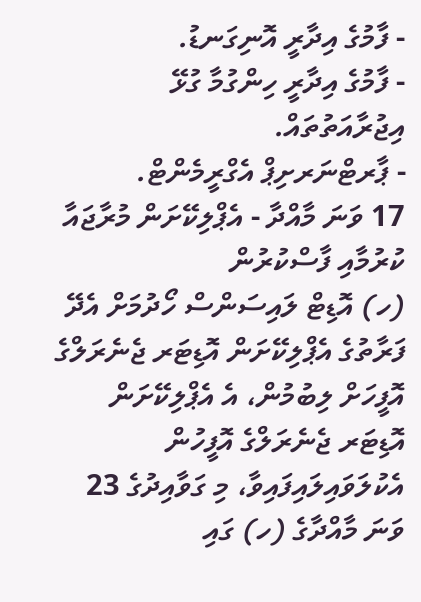- ފާމުގެ އިދާރީ އޮނިގަނޑު.
- ފާމުގެ އިދާރީ ހިންގުމާ ގުޅޭ އިޖުރާއަތުތައް.
- ޕާރޓްނަރށިޕް އެގްރީމެންޓް.
17 ވަނަ މާއްދާ - އެޕްލިކޭށަން މުރާޖައާ ކުރުމާއި ފާސްކުރުން
(ހ) އޮޑިޓް ލައިސަންސް ހޯދުމަށް އެދޭ ފަރާތުގެ އެޕްލިކޭށަން އޮޑިޓަރ ޖެނެރަލްގެ އޮފީހަށް ލިބުމުން، އެ އެޕްލިކޭށަން އޮޑިޓަރ ޖެނެރަލްގެ އޮފީހުން އެކުލަވައިލައިފައިވާ، މި ގަވާއިދުގެ 23 ވަނަ މާއްދާގެ (ހ) ގައި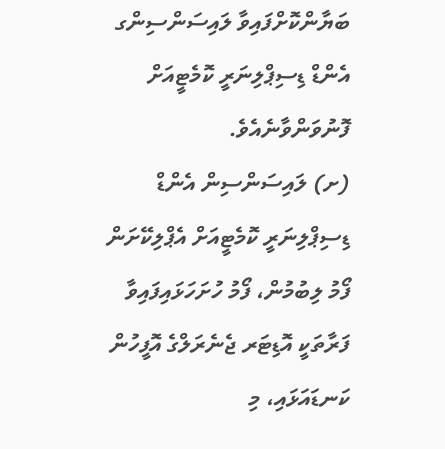ބަޔާންކޮށްފައިވާ ލައިސަންސިންގ އެންޑް ޑިސިޕްލިނަރީ ކޮމެޓީއަށް ފޮނުވަންވާނެއެވެ.
(ށ) ލައިސަންސިން އެންޑް ޑިސިޕްލިނަރީ ކޮމެޓީއަށް އެޕްލިކޭށަން ފޯމު ލިބުމުން، ފޯމު ހުށަހަޅައިފައިވާ ފަރާތަކީ އޮޑިޓަރ ޖެނެރަލްގެ އޮފީހުން ކަނޑައަޅައި، މި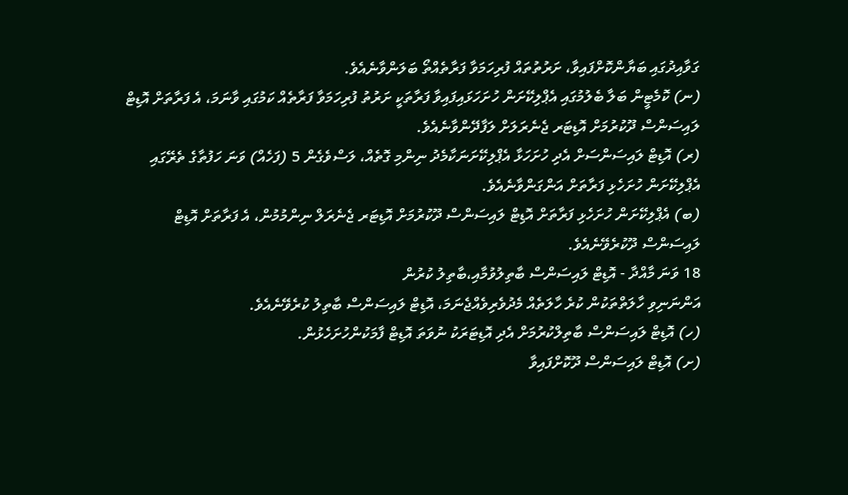ގަވާއިދުގައި ބަޔާންކޮށްފައިވާ، ށަރުތުތައް ފުރިހަމަވާ ފަރާތެއްތޯ ބަލަންވާނެއެވެ.
(ނ) ކޮމެޓީން ބަލާ ބެލުމުގައި އެޕްލިކޭށަން ހުށަހަޅައިފައިވާ ފަރާތަކީ ށަރުތު ފުރިހަމަވާ ފަރާތެއް ކަމުގައި ވާނަމަ، އެ ފަރާތަށް އޮޑިޓް ލައިސަންސް ދޫކުރުމަށް އޮޑިޓަރ ޖެނެރަލަށް ލަފާދޭންވާނެއެވެ.
(ރ) އޮޑިޓް ލައިސަންސަށް އެދި ހުށަހަޅާ އެޕްލިކޭށަނަކާމެދު ނިންމި ގޮތެއް، ލަސްވެގެން 5 (ފަހެއް) ވަނަ ހަފުތާގެ ތެރޭގައި އެޕްލިކޭށަން ހުށަހެޅި ފަރާތަށް އަންގަންވާނެއެވެ.
(ބ) އެޕްލިކޭށަން ހުށަހެޅި ފަރާތަށް އޮޑިޓް ލައިސަންސް ދޫކުރުމަށް އޮޑިޓަރ ޖެނެރަލް ނިންމުމުން، އެ ފަރާތަށް އޮޑިޓް ލައިސަންސް ދޫކުރެވޭނެއެވެ.
18 ވަނަ މާއްދާ - އޮޑިޓް ލައިސަންސް ބާތިލުވުމާއި،ބާތިލު ކުރުން
އަންނަނިވި ހާލަތްތަކުން ކުރެ ހާލަތެއް މެދުވެރިވެއްޖެނަމަ، އޮޑިޓް ލައިސަންސް ބާތިލު ކުރެވޭނެއެވެ.
(ހ) އޮޑިޓް ލައިސަންސް ބާތިލްކުރުމަށް އެދި އޮޑިޓަރަކު ނުވަތަ އޮޑިޓް ފާމަކުންހުށަހެޅުން.
(ށ) އޮޑިޓް ލައިސަންސް ދޫކޮށްފައިވާ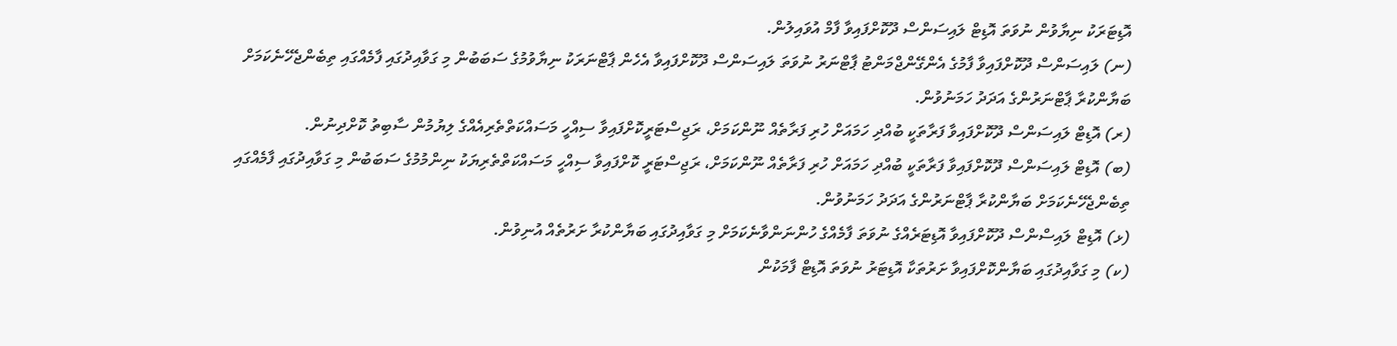އޮޑިޓަރަކު ނިޔާވުން ނުވަތަ އޮޑިޓް ލައިސަންސް ދޫކޮށްފައިވާ ފާމް އުވައިލުން.
(ނ) ލައިސަންސް ދޫކޮށްފައިވާ ފާމުގެ އެންގޭންޖްމަންޓު ޕާޓްނަރު ނުވަތަ ލައިސަންސް ދޫކޮށްފައިވާ އެހެން ޕާޓްނަރަކު ނިޔާވުމުގެ ސަބަބުން މި ގަވާއިދުގައި ފާމެއްގައި ތިބެންޖެހޭނެކަމަށް ބަޔާންކުރާ ޕާޓްނަރުންގެ އަދަދު ހަމަނުވުން.
(ރ) އޮޑިޓް ލައިސަންސް ދޫކޮށްފައިވާ ފަރާތަކީ ބުއްދި ހަމައަށް ހުރި ފަރާތެއް ނޫންކަމަށް، ރަޖިސްޓަރީކޮށްފައިވާ ސިއްހީ މަސައްކަތްތެރިއެއްގެ ލިޔުމުން ސާބިތު ކޮށްދިނުން.
(ބ) އޮޑިޓް ލައިސަންސް ދޫކޮށްފައިވާ ފަރާތަކީ ބުއްދި ހަމައަށް ހުރި ފަރާތެއް ނޫންކަމަށް، ރަޖިސްޓަރީ ކޮށްފައިވާ ސިއްހީ މަސައްކަތްތެރިޔަކު ނިންމުމުގެ ސަބަބުން މި ގަވާއިދުގައި ފާމެއްގައި ތިބެންޖެހޭނެކަމަށް ބަޔާންކުރާ ޕާޓްނަރުންގެ އަދަދު ހަމަނުވުން.
(ޅ) އޮޑިޓް ލައިސްންސް ދޫކޮށްފައިވާ އޮޑިޓަރެއްގެ ނުވަތަ ފާމެއްގެ ހުންނަންވާނެކަމަށް މި ގަވާއިދުގައި ބަޔާންކުރާ ށަރުތެއް އުނިވުން.
(ކ) މި ގަވާއިދުގައި ބަޔާންކޮށްފައިވާ ށަރުތަކާ އޮޑިޓަރު ނުވަތަ އޮޑިޓް ފާމަކުން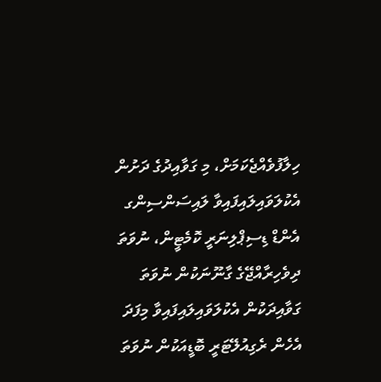ހިލާފުވެއްޖެކަމަށް، މި ގަވާއިދުގެ ދަށުން އެކުލަވައިލައިފައިވާ ލައިސަންސިންގ އެންޑް ޑިސިޕްލިނަރީ ކޮމެޓީން، ނުވަތަ ދިވެހިރާއްޖޭގެ ގާނޫނަކުން ނުވަތަ ގަވާއިދަކުން އެކުލަވައިލައިފައިވާ މިފަދަ އެހެން ރެގިއުލޭޓަރީ ބޮޑީއަކުން ނުވަތަ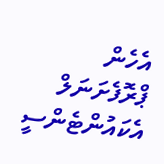އެހެން ޕްރޮފެށަނަލް އެކައުންޓެންސީ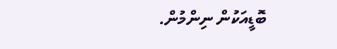ބޮޑީއަކުން ނިންމުން.